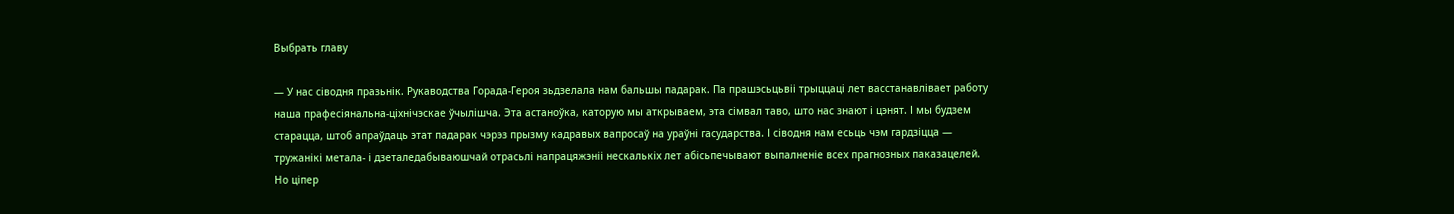Выбрать главу

— У нас сіводня празьнік. Рукаводства Горада-Героя зьдзелала нам бальшы падарак. Па прашэсьцьвіі трыццаці лет васстанавлівает работу наша прафесіянальна-ціхнічэскае ўчылішча. Эта астаноўка, каторую мы аткрываем, эта сімвал таво, што нас знают і цэнят. І мы будзем старацца, штоб апраўдаць этат падарак чэрэз прызму кадравых вапросаў на ураўні гасударства. І сіводня нам есьць чэм гардзіцца — тружанікі метала- і дзеталедабываюшчай отрасьлі напрацяжэніі нескалькіх лет абісьпечывают выпалненіе всех прагнозных паказацелей. Но ціпер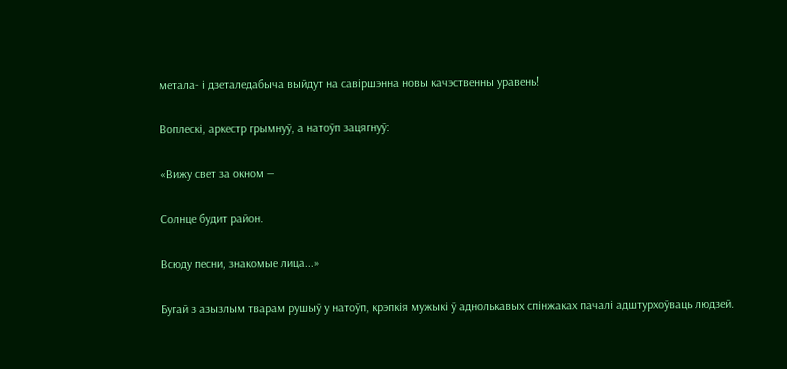метала- і дзеталедабыча выйдут на савіршэнна новы качэственны уравень!

Воплескі, аркестр грымнуў, а натоўп зацягнуў:

«Вижу свет за окном —

Солнце будит район.

Всюду песни, знакомые лица...»

Бугай з азызлым тварам рушыў у натоўп, крэпкія мужыкі ў аднолькавых спінжаках пачалі адштурхоўваць людзей.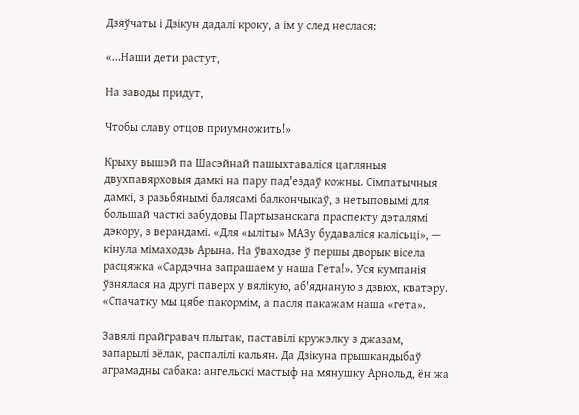Дзяўчаты і Дзікун дадалі кроку, а ім у след неслася:

«...Наши дети растут,

На заводы придут,

Чтобы славу отцов приумножить!»

Крыху вышэй па Шасэйнай пашыхтаваліся цагляныя двухпавярховыя дамкі на пару пад'ездаў кожны. Сімпатычныя дамкі, з разьбянымі балясамі балкончыкаў, з нетыповымі для большай часткі забудовы Партызанскага праспекту дэталямі дэкору, з верандамі. «Для «ыліты» МАЗу будаваліся калісьці», — кінула мімаходзь Арына. На ўваходзе ў першы дворык вісела расцяжка «Сардэчна запрашаем у наша Гета!». Уся кумпанія ўзнялася на другі паверх у вялікую, аб'яднаную з дзвюх, кватэру. «Спачатку мы цябе пакормім, а пасля пакажам наша «гета».

Завялі прайгравач плытак, паставілі кружэлку з джазам, запарылі зёлак, распалілі кальян. Да Дзікуна прышкандыбаў аграмадны сабака: ангельскі мастыф на мянушку Арнольд, ён жа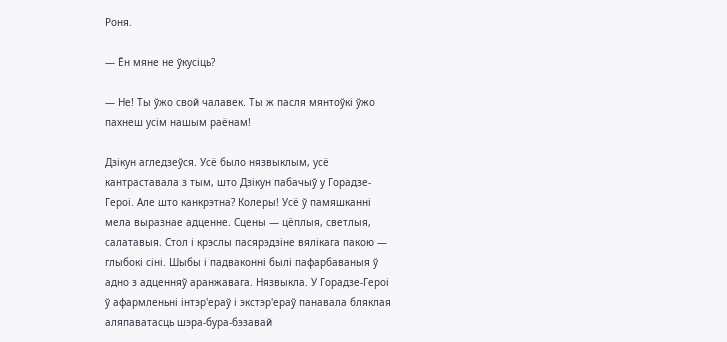Роня.

— Ён мяне не ўкусіць?

— Не! Ты ўжо свой чалавек. Ты ж пасля мянтоўкі ўжо пахнеш усім нашым раёнам!

Дзікун агледзеўся. Усё было нязвыклым, усё кантраставала з тым, што Дзікун пабачыў у Горадзе-Героі. Але што канкрэтна? Колеры! Усё ў памяшканні мела выразнае адценне. Сцены — цёплыя, светлыя, салатавыя. Стол і крэслы пасярэдзіне вялікага пакою — глыбокі сіні. Шыбы і падваконні былі пафарбаваныя ў адно з адценняў аранжавага. Нязвыкла. У Горадзе-Героі ў афармленьні інтэр'ераў і экстэр'ераў панавала бляклая аляпаватасць шэра-бура-бэзавай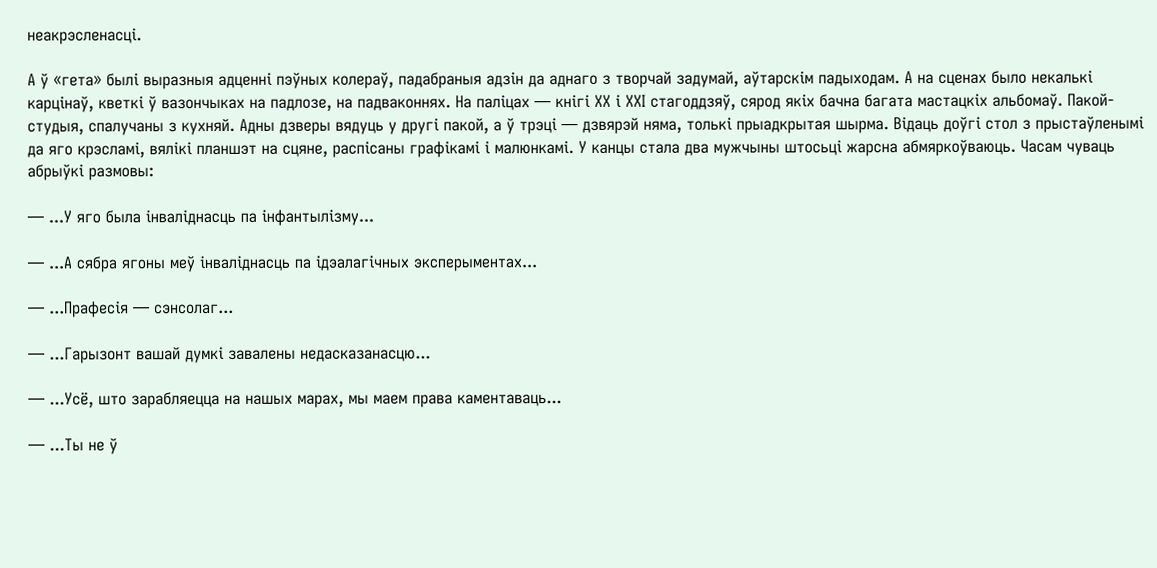неакрэсленасці.

А ў «гета» былі выразныя адценні пэўных колераў, падабраныя адзін да аднаго з творчай задумай, аўтарскім падыходам. А на сценах было некалькі карцінаў, кветкі ў вазончыках на падлозе, на падваконнях. На паліцах — кнігі ХХ і ХХІ стагоддзяў, сярод якіх бачна багата мастацкіх альбомаў. Пакой-студыя, спалучаны з кухняй. Адны дзверы вядуць у другі пакой, а ў трэці — дзвярэй няма, толькі прыадкрытая шырма. Відаць доўгі стол з прыстаўленымі да яго крэсламі, вялікі планшэт на сцяне, распісаны графікамі і малюнкамі. У канцы стала два мужчыны штосьці жарсна абмяркоўваюць. Часам чуваць абрыўкі размовы:

— ...У яго была інваліднасць па інфантылізму...

— ...А сябра ягоны меў інваліднасць па ідэалагічных эксперыментах...

— ...Прафесія — сэнсолаг...

— ...Гарызонт вашай думкі завалены недасказанасцю...

— ...Усё, што зарабляецца на нашых марах, мы маем права каментаваць...

— ...Ты не ў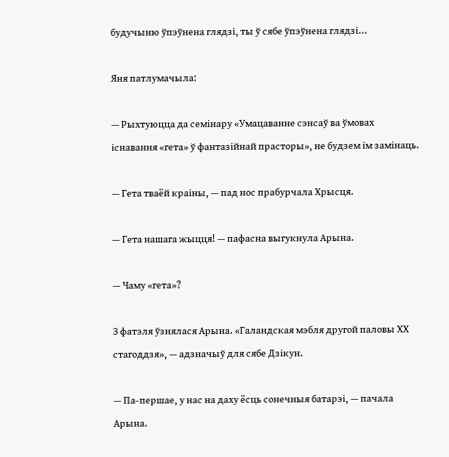будучыню ўпэўнена глядзі, ты ў сябе ўпэўнена глядзі...

Яня патлумачыла:

— Рыхтуюцца да семінару «Умацаванне сэнсаў ва ўмовах існавання «гета» ў фантазійнай прасторы», не будзем ім замінаць.

— Гета тваёй краіны, — пад нос прабурчала Хрысця.

— Гета нашага жыцця! — пафасна выгукнула Арына.

— Чаму «гета»?

З фатэля ўзнялася Арына. «Галандская мэбля другой паловы ХХ стагоддзя», — адзначыў для сябе Дзікун.

— Па-першае, у нас на даху ёсць сонечныя батарэі, — пачала Арына.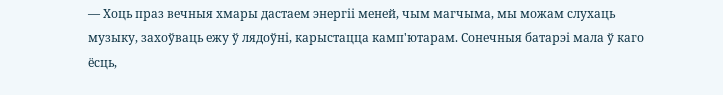— Хоць праз вечныя хмары дастаем энергіі меней, чым магчыма, мы можам слухаць музыку, захоўваць ежу ў лядоўні, карыстацца камп'ютарам. Сонечныя батарэі мала ў каго ёсць,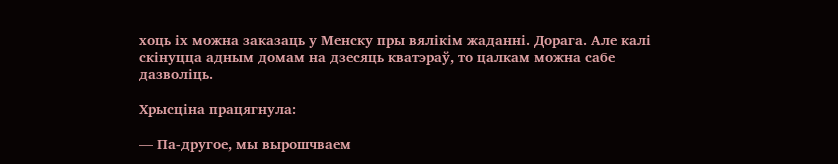хоць іх можна заказаць у Менску пры вялікім жаданні. Дорага. Але калі скінуцца адным домам на дзесяць кватэраў, то цалкам можна сабе дазволіць.

Хрысціна працягнула:

— Па-другое, мы вырошчваем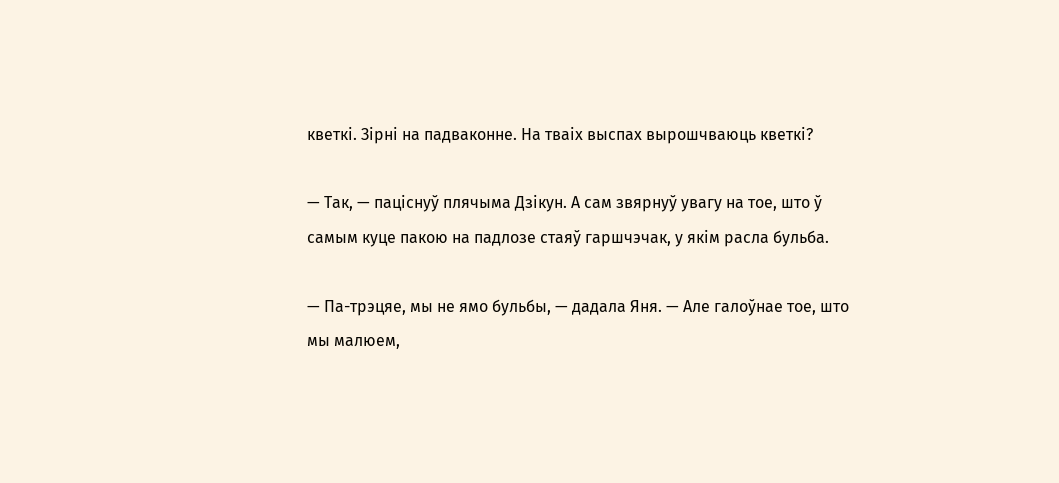кветкі. Зірні на падваконне. На тваіх выспах вырошчваюць кветкі?

— Так, — паціснуў плячыма Дзікун. А сам звярнуў увагу на тое, што ў самым куце пакою на падлозе стаяў гаршчэчак, у якім расла бульба.

— Па-трэцяе, мы не ямо бульбы, — дадала Яня. — Але галоўнае тое, што мы малюем,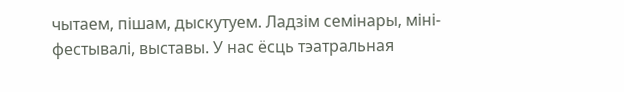чытаем, пішам, дыскутуем. Ладзім семінары, міні-фестывалі, выставы. У нас ёсць тэатральная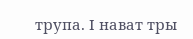трупа. І нават тры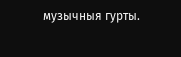музычныя гурты.